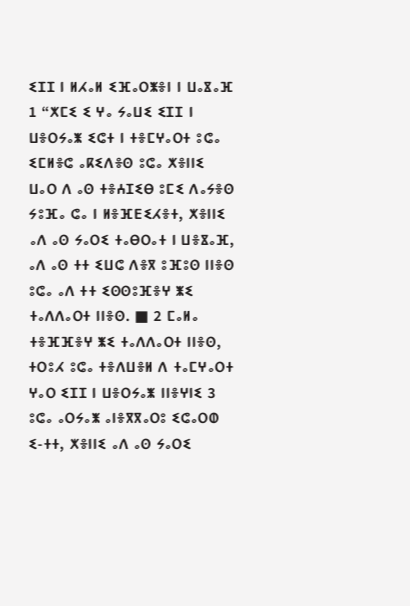ⵉⵊⵊ ⵏ ⵍⵃⴰⵍ ⵉⴼⴰⵔⵥⴻⵏ ⵏ ⵡⴰⴵⴰⴼ
1 “ⵅⵎⵉ ⵉ ⵖⴰ ⵢⴰⵡⵉ ⵉⵊⵊ ⵏ ⵡⴻⵔⵢⴰⵥ ⵉⵛⵜ ⵏ ⵜⴻⵎⵖⴰⵔⵜ ⵓⵛⴰ ⵉⵎⵍⴻⵛ ⴰⴽⵉⴷⴻⵙ ⵓⵛⴰ ⵅⴻⵏⵏⵉ ⵡⴰⵔ ⴷ ⴰⵙ ⵜⴻⵄⵊⵉⴱ ⵓⵎⵉ ⴷⴰⵢⴻⵙ ⵢⵓⴼⴰ ⵛⴰ ⵏ ⵍⴻⴼⴹⵉⵃⴻⵜ, ⵅⴻⵏⵏⵉ ⴰⴷ ⴰⵙ ⵢⴰⵔⵉ ⵜⴰⴱⵔⴰⵜ ⵏ ⵡⴻⴵⴰⴼ, ⴰⴷ ⴰⵙ ⵜⵜ ⵉⵡⵛ ⴷⴻⴳ ⵓⴼⵓⵙ ⵏⵏⴻⵙ ⵓⵛⴰ ⴰⴷ ⵜⵜ ⵉⵙⵙⵓⴼⴻⵖ ⵥⵉ ⵜⴰⴷⴷⴰⵔⵜ ⵏⵏⴻⵙ. ■ 2 ⵎⴰⵍⴰ ⵜⴻⴼⴼⴻⵖ ⵥⵉ ⵜⴰⴷⴷⴰⵔⵜ ⵏⵏⴻⵙ, ⵜⵔⵓⵃ ⵓⵛⴰ ⵜⴻⴷⵡⴻⵍ ⴷ ⵜⴰⵎⵖⴰⵔⵜ ⵖⴰⵔ ⵉⵊⵊ ⵏ ⵡⴻⵔⵢⴰⵥ ⵏⵏⴻⵖⵏⵉ 3 ⵓⵛⴰ ⴰⵔⵢⴰⵥ ⴰⵏⴻⴳⴳⴰⵔⵓ ⵉⵛⴰⵔⵀ ⵉ-ⵜⵜ, ⵅⴻⵏⵏⵉ ⴰⴷ ⴰⵙ ⵢⴰⵔⵉ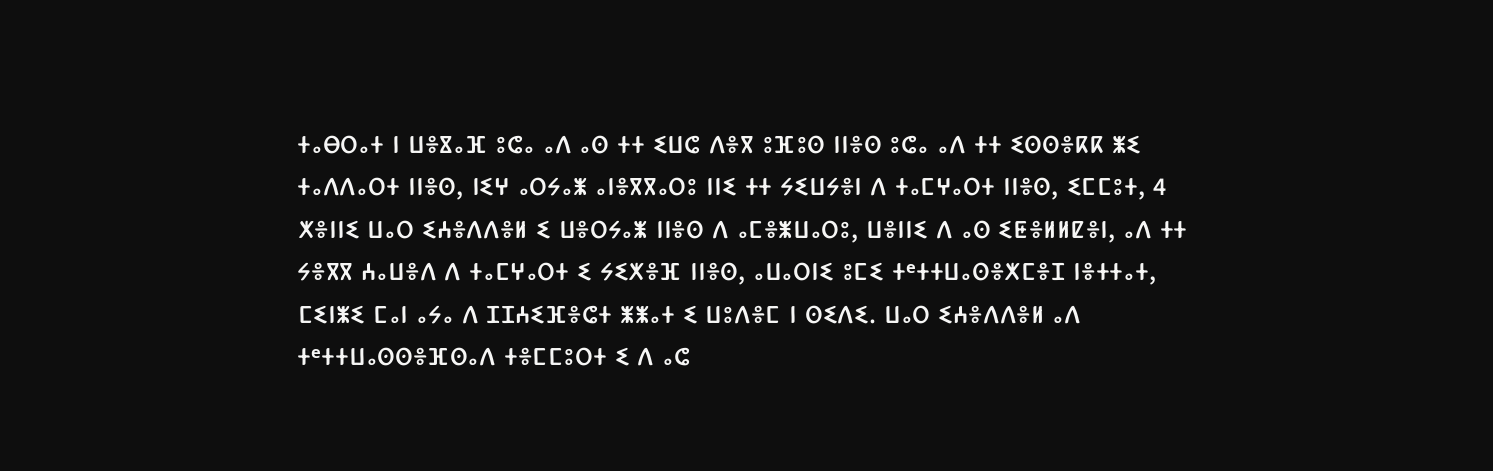ⵜⴰⴱⵔⴰⵜ ⵏ ⵡⴻⴵⴰⴼ ⵓⵛⴰ ⴰⴷ ⴰⵙ ⵜⵜ ⵉⵡⵛ ⴷⴻⴳ ⵓⴼⵓⵙ ⵏⵏⴻⵙ ⵓⵛⴰ ⴰⴷ ⵜⵜ ⵉⵙⵙⴻⴽⴽ ⵥⵉ ⵜⴰⴷⴷⴰⵔⵜ ⵏⵏⴻⵙ, ⵏⵉⵖ ⴰⵔⵢⴰⵥ ⴰⵏⴻⴳⴳⴰⵔⵓ ⵏⵏⵉ ⵜⵜ ⵢⵉⵡⵢⴻⵏ ⴷ ⵜⴰⵎⵖⴰⵔⵜ ⵏⵏⴻⵙ, ⵉⵎⵎⵓⵜ, 4 ⵅⴻⵏⵏⵉ ⵡⴰⵔ ⵉⵄⴻⴷⴷⴻⵍ ⵉ ⵡⴻⵔⵢⴰⵥ ⵏⵏⴻⵙ ⴷ ⴰⵎⴻⵥⵡⴰⵔⵓ, ⵡⴻⵏⵏⵉ ⴷ ⴰⵙ ⵉⵟⴻⵍⵍⵇⴻⵏ, ⴰⴷ ⵜⵜ ⵢⴻⴳⴳ ⵄⴰⵡⴻⴷ ⴷ ⵜⴰⵎⵖⴰⵔⵜ ⵉ ⵢⵉⵅⴻⴼ ⵏⵏⴻⵙ, ⴰⵡⴰⵔⵏⵉ ⵓⵎⵉ ⵜᵉⵜⵜⵡⴰⵙⴻⵅⵎⴻⵊ ⵏⴻⵜⵜⴰⵜ, ⵎⵉⵏⵥⵉ ⵎⴰⵏ ⴰⵢⴰ ⴷ ⵊⵊⵄⵉⴼⴻⵛⵜ ⵥⵥⴰⵜ ⵉ ⵡⵓⴷⴻⵎ ⵏ ⵙⵉⴷⵉ. ⵡⴰⵔ ⵉⵄⴻⴷⴷⴻⵍ ⴰⴷ ⵜᵉⵜⵜⵡⴰⵙⵙⴻⴼⵙⴰⴷ ⵜⴻⵎⵎⵓⵔⵜ ⵉ ⴷ ⴰⵛ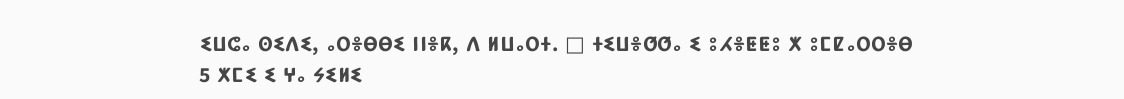ⵉⵡⵛⴰ ⵙⵉⴷⵉ, ⴰⵔⴻⴱⴱⵉ ⵏⵏⴻⴽ, ⴷ ⵍⵡⴰⵔⵜ. □ ⵜⵉⵡⴻⵚⵚⴰ ⵉ ⵓⵃⴻⵟⵟⵓ ⵅ ⵓⵎⵇⴰⵔⵔⴻⴱ
5 ⵅⵎⵉ ⵉ ⵖⴰ ⵢⵉⵍⵉ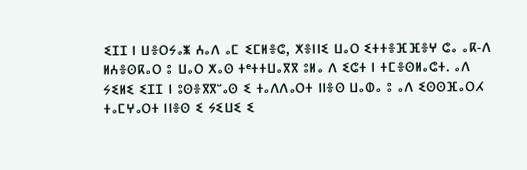ⵉⵊⵊ ⵏ ⵡⴻⵔⵢⴰⵥ ⵄⴰⴷ ⴰⵎ ⵉⵎⵍⴻⵛ, ⵅⴻⵏⵏⵉ ⵡⴰⵔ ⵉⵜⵜⴻⴼⴼⴻⵖ ⵛⴰ ⴰⴽ-ⴷ ⵍⵄⴻⵙⴽⴰⵔ ⵓ ⵡⴰⵔ ⵅⴰⵙ ⵜᵉⵜⵜⵡⴰⴳⴳ ⵓⵍⴰ ⴷ ⵉⵛⵜ ⵏ ⵜⵎⴻⵙⵍⴰⵛⵜ. ⴰⴷ ⵢⵉⵍⵉ ⵉⵊⵊ ⵏ ⵓⵙⴻⴳⴳⵯⴰⵙ ⵉ ⵜⴰⴷⴷⴰⵔⵜ ⵏⵏⴻⵙ ⵡⴰⵀⴰ ⵓ ⴰⴷ ⵉⵙⵙⴼⴰⵔⵃ ⵜⴰⵎⵖⴰⵔⵜ ⵏⵏⴻⵙ ⵉ ⵢⵉⵡⵉ ⵉ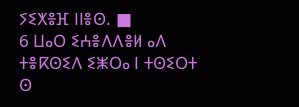ⵢⵉⵅⴻⴼ ⵏⵏⴻⵙ. ■
6 ⵡⴰⵔ ⵉⵄⴻⴷⴷⴻⵍ ⴰⴷ ⵜⴻⴽⵙⵉⴷ ⵉⵥⵔⴰ ⵏ ⵜⵙⵉⵔⵜ ⵙ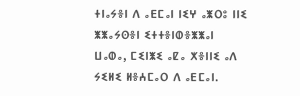ⵜⵏⴰⵢⴻⵏ ⴷ ⴰⴹⵎⴰⵏ ⵏⵉⵖ ⴰⵥⵔⵓ ⵏⵏⵉ ⵥⵥⴰⵢⵙⴻⵏ ⵉⵜⵜⴻⵏⵀⴻⵥⵥⴰⵏ ⵡⴰⵀⴰ, ⵎⵉⵏⵥⵉ ⴰⵇⴰ ⵅⴻⵏⵏⵉ ⴰⴷ ⵢⵉⵍⵉ ⵍⴻⵄⵎⴰⵔ ⴷ ⴰⴹⵎⴰⵏ.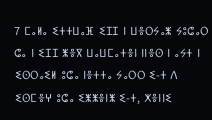7 ⵎⴰⵍⴰ ⵉⵜⵜⵡⴰⴼ ⵉⵊⵊ ⵏ ⵡⴻⵔⵢⴰⵥ ⵢⵓⵛⴰⵔ ⵛⴰ ⵏ ⵉⵊⵊ ⵥⴻⴳ ⵡⴰⵡⵎⴰⵜⴻⵏ ⵏⵏⴻⵙ ⵏ ⴰⵢⵜ ⵏ ⵉⵙⵔⴰⵉⵍ ⵓⵛⴰ ⵏⴻⵜⵜⴰ ⵢⴰⵔⵔ ⵉ-ⵜ ⴷ ⵉⵙⵎⴻⵖ ⵓⵛⴰ ⵉⵥⵥⴻⵏⵥ ⵉ-ⵜ, ⵅⴻⵏⵏⵉ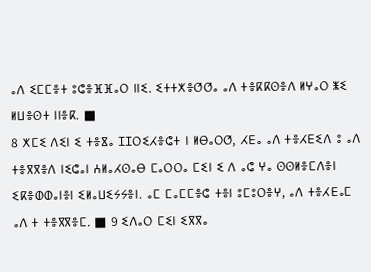ⴰⴷ ⵉⵎⵎⴻⵜ ⵓⵛⴻⴼⴼⴰⵔ ⵏⵏⵉ. ⵉⵜⵜⵅⴻⵚⵚⴰ ⴰⴷ ⵜⴻⴽⴽⵙⴻⴷ ⵍⵖⴰⵔ ⵥⵉ ⵍⵡⴻⵙⵜ ⵏⵏⴻⴽ. ■
8 ⵅⵎⵉ ⴷⵉⵏ ⵉ ⵜⴻⴵⴰ ⵊⵊⵔⵉⵃⴻⵛⵜ ⵏ ⵍⴱⴰⵔⵚ, ⵃⴹⴰ ⴰⴷ ⵜⴻⵃⴹⵉⴷ ⵓ ⴰⴷ ⵜⴻⴳⴳⴻⴷ ⵏⵉⵛⴰⵏ ⵄⵍⴰⵃⵙⴰⴱ ⵎⴰⵔⵔⴰ ⵎⵉⵏ ⵉ ⴷ ⴰⵛ ⵖⴰ ⵙⵙⵍⴻⵎⴷⴻⵏ ⵉⴽⴻⵀⵀⴰⵏⴻⵏ ⵉⵍⴰⵡⵉⵢⵢⴻⵏ. ⴰⵎ ⵎⴰⵎⵎⴻⵛ ⵜⴻⵏ ⵓⵎⵓⵔⴻⵖ, ⴰⴷ ⵜⴻⵃⴹⴰⵎ ⴰⴷ ⵜ ⵜⴻⴳⴳⴻⵎ. ■ 9 ⵉⴷⴰⵔ ⵎⵉⵏ ⵉⴳⴳⴰ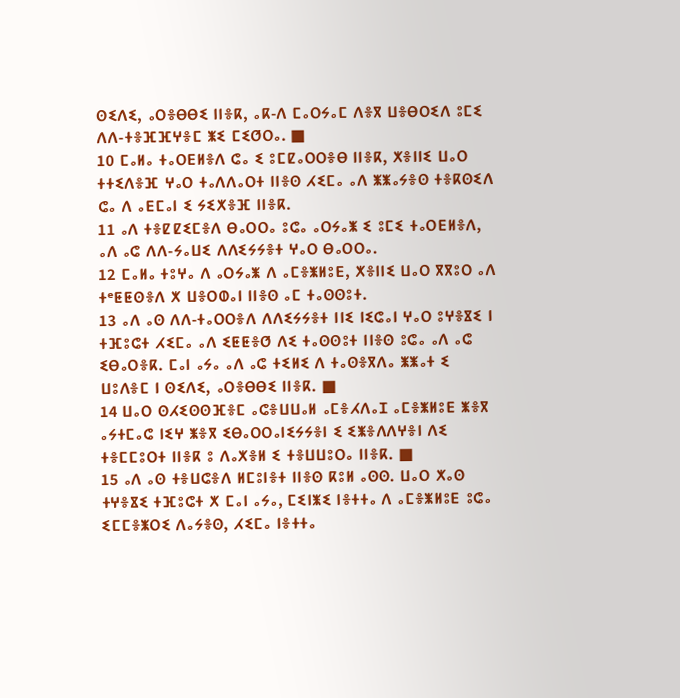ⵙⵉⴷⵉ, ⴰⵔⴻⴱⴱⵉ ⵏⵏⴻⴽ, ⴰⴽ-ⴷ ⵎⴰⵔⵢⴰⵎ ⴷⴻⴳ ⵡⴻⴱⵔⵉⴷ ⵓⵎⵉ ⴷⴷ-ⵜⴻⴼⴼⵖⴻⵎ ⵥⵉ ⵎⵉⵚⵔⴰ. ■
10 ⵎⴰⵍⴰ ⵜⴰⵔⴹⵍⴻⴷ ⵛⴰ ⵉ ⵓⵎⵇⴰⵔⵔⴻⴱ ⵏⵏⴻⴽ, ⵅⴻⵏⵏⵉ ⵡⴰⵔ ⵜⵜⵉⴷⴻⴼ ⵖⴰⵔ ⵜⴰⴷⴷⴰⵔⵜ ⵏⵏⴻⵙ ⵃⵉⵎⴰ ⴰⴷ ⵥⵥⴰⵢⴻⵙ ⵜⴻⴽⵙⵉⴷ ⵛⴰ ⴷ ⴰⴹⵎⴰⵏ ⵉ ⵢⵉⵅⴻⴼ ⵏⵏⴻⴽ.
11 ⴰⴷ ⵜⴻⵇⵇⵉⵎⴻⴷ ⴱⴰⵔⵔⴰ ⵓⵛⴰ ⴰⵔⵢⴰⵥ ⵉ ⵓⵎⵉ ⵜⴰⵔⴹⵍⴻⴷ, ⴰⴷ ⴰⵛ ⴷⴷ-ⵢⴰⵡⵉ ⴷⴷⵉⵢⵢⴻⵜ ⵖⴰⵔ ⴱⴰⵔⵔⴰ.
12 ⵎⴰⵍⴰ ⵜⵓⵖⴰ ⴷ ⴰⵔⵢⴰⵥ ⴷ ⴰⵎⴻⵥⵍⵓⴹ, ⵅⴻⵏⵏⵉ ⵡⴰⵔ ⴳⴳⵓⵔ ⴰⴷ ⵜᵉⵟⵟⵙⴻⴷ ⵅ ⵡⴻⵔⵀⴰⵏ ⵏⵏⴻⵙ ⴰⵎ ⵜⴰⵙⵙⵓⵜ.
13 ⴰⴷ ⴰⵙ ⴷⴷ-ⵜⴰⵔⵔⴻⴷ ⴷⴷⵉⵢⵢⴻⵜ ⵏⵏⵉ ⵏⵉⵛⴰⵏ ⵖⴰⵔ ⵓⵖⴻⴵⵉ ⵏ ⵜⴼⵓⵛⵜ ⵃⵉⵎⴰ ⴰⴷ ⵉⵟⵟⴻⵚ ⴷⵉ ⵜⴰⵙⵙⵓⵜ ⵏⵏⴻⵙ ⵓⵛⴰ ⴰⴷ ⴰⵛ ⵉⴱⴰⵔⴻⴽ. ⵎⴰⵏ ⴰⵢⴰ ⴰⴷ ⴰⵛ ⵜⵉⵍⵉ ⴷ ⵜⴰⵙⴻⴳⴷⴰ ⵥⵥⴰⵜ ⵉ ⵡⵓⴷⴻⵎ ⵏ ⵙⵉⴷⵉ, ⴰⵔⴻⴱⴱⵉ ⵏⵏⴻⴽ. ■
14 ⵡⴰⵔ ⵙⵃⵉⵙⵙⴼⴻⵎ ⴰⵛⴻⵡⵡⴰⵍ ⴰⵎⴻⵃⴷⴰⵊ ⴰⵎⴻⵥⵍⵓⴹ ⵥⴻⴳ ⴰⵢⵜⵎⴰⵛ ⵏⵉⵖ ⵥⴻⴳ ⵉⴱⴰⵔⵔⴰⵏⵉⵢⵢⴻⵏ ⵉ ⵉⵥⴻⴷⴷⵖⴻⵏ ⴷⵉ ⵜⴻⵎⵎⵓⵔⵜ ⵏⵏⴻⴽ ⵓ ⴷⴰⵅⴻⵍ ⵉ ⵜⴻⵡⵡⵓⵔⴰ ⵏⵏⴻⴽ. ■
15 ⴰⴷ ⴰⵙ ⵜⴻⵡⵛⴻⴷ ⵍⵎⵓⵏⴻⵜ ⵏⵏⴻⵙ ⴽⵓⵍ ⴰⵙⵙ. ⵡⴰⵔ ⵅⴰⵙ ⵜⵖⴻⴵⵉ ⵜⴼⵓⵛⵜ ⵅ ⵎⴰⵏ ⴰⵢⴰ, ⵎⵉⵏⵥⵉ ⵏⴻⵜⵜⴰ ⴷ ⴰⵎⴻⵥⵍⵓⴹ ⵓⵛⴰ ⵉⵎⵎⴻⵥⵔⵉ ⴷⴰⵢⴻⵙ, ⵃⵉⵎⴰ ⵏⴻⵜⵜⴰ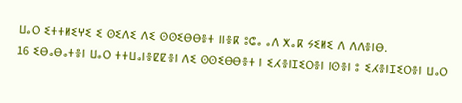ⵡⴰⵔ ⵉⵜⵜⵍⵉⵖⵉ ⵉ ⵙⵉⴷⵉ ⴷⵉ ⵙⵙⵉⴱⴱⴻⵜ ⵏⵏⴻⴽ ⵓⵛⴰ ⴰⴷ ⵅⴰⴽ ⵢⵉⵍⵉ ⴷ ⴷⴷⴻⵏⴱ.
16 ⵉⴱⴰⴱⴰⵜⴻⵏ ⵡⴰⵔ ⵜⵜⵡⴰⵏⴻⵇⵇⴻⵏ ⴷⵉ ⵙⵙⵉⴱⴱⴻⵜ ⵏ ⵉⵃⴻⵏⵊⵉⵔⴻⵏ ⵏⵙⴻⵏ ⵓ ⵉⵃⴻⵏⵊⵉⵔⴻⵏ ⵡⴰⵔ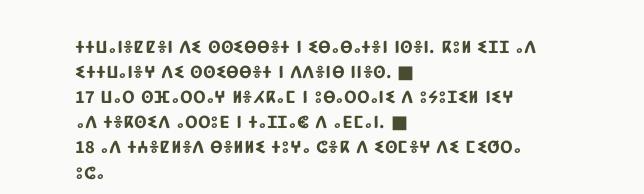ⵜⵜⵡⴰⵏⴻⵇⵇⴻⵏ ⴷⵉ ⵙⵙⵉⴱⴱⴻⵜ ⵏ ⵉⴱⴰⴱⴰⵜⴻⵏ ⵏⵙⴻⵏ. ⴽⵓⵍ ⵉⵊⵊ ⴰⴷ ⵉⵜⵜⵡⴰⵏⴻⵖ ⴷⵉ ⵙⵙⵉⴱⴱⴻⵜ ⵏ ⴷⴷⴻⵏⴱ ⵏⵏⴻⵙ. ■
17 ⵡⴰⵔ ⵙⴼⴰⵔⵔⴰⵖ ⵍⴻⵃⴽⴰⵎ ⵏ ⵓⴱⴰⵔⵔⴰⵏⵉ ⴷ ⵓⵢⵓⵊⵉⵍ ⵏⵉⵖ ⴰⴷ ⵜⴻⴽⵙⵉⴷ ⴰⵔⵔⵓⴹ ⵏ ⵜⴰⵊⵊⴰⵞ ⴷ ⴰⴹⵎⴰⵏ. ■
18 ⴰⴷ ⵜⵄⴻⵇⵍⴻⴷ ⴱⴻⵍⵍⵉ ⵜⵓⵖⴰ ⵛⴻⴽ ⴷ ⵉⵙⵎⴻⵖ ⴷⵉ ⵎⵉⵚⵔⴰ ⵓⵛⴰ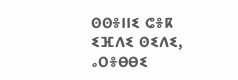ⵙⵙⴻⵏⵏⵉ ⵛⴻⴽ ⵉⴼⴷⵉ ⵙⵉⴷⵉ, ⴰⵔⴻⴱⴱⵉ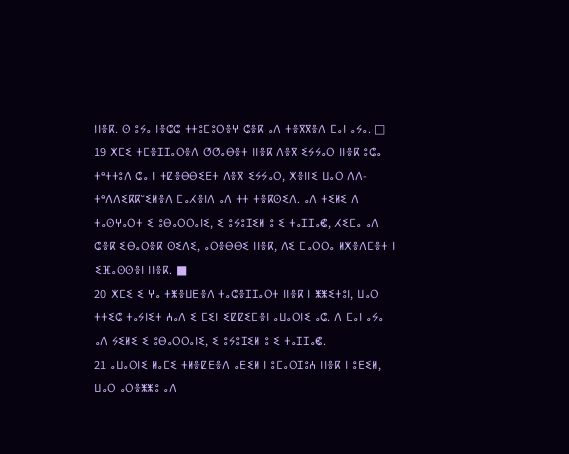ⵏⵏⴻⴽ. ⵙ ⵓⵢⴰ ⵏⴻⵛⵛ ⵜⵜⵓⵎⵓⵔⴻⵖ ⵛⴻⴽ ⴰⴷ ⵜⴻⴳⴳⴻⴷ ⵎⴰⵏ ⴰⵢⴰ. □
19 ⵅⵎⵉ ⵜⵎⴻⵊⵊⴰⵔⴻⴷ ⵚⵚⴰⴱⴻⵜ ⵏⵏⴻⴽ ⴷⴻⴳ ⵉⵢⵢⴰⵔ ⵏⵏⴻⴽ ⵓⵛⴰ ⵜᵉⵜⵜⵓⴷ ⵛⴰ ⵏ ⵜⵇⴻⴱⴱⵉⴹⵜ ⴷⴻⴳ ⵉⵢⵢⴰⵔ, ⵅⴻⵏⵏⵉ ⵡⴰⵔ ⴷⴷ-ⵜᵉⴷⴷⵉⴽⴽⵯⵉⵍⴻⴷ ⵎⴰⵃⴻⵏⴷ ⴰⴷ ⵜⵜ ⵜⴻⴽⵙⵉⴷ. ⴰⴷ ⵜⵉⵍⵉ ⴷ ⵜⴰⵙⵖⴰⵔⵜ ⵉ ⵓⴱⴰⵔⵔⴰⵏⵉ, ⵉ ⵓⵢⵓⵊⵉⵍ ⵓ ⵉ ⵜⴰⵊⵊⴰⵞ, ⵃⵉⵎⴰ ⴰⴷ ⵛⴻⴽ ⵉⴱⴰⵔⴻⴽ ⵙⵉⴷⵉ, ⴰⵔⴻⴱⴱⵉ ⵏⵏⴻⴽ, ⴷⵉ ⵎⴰⵔⵔⴰ ⵍⵅⴻⴷⵎⴻⵜ ⵏ ⵉⴼⴰⵙⵙⴻⵏ ⵏⵏⴻⴽ. ■
20 ⵅⵎⵉ ⵉ ⵖⴰ ⵜⵥⴻⵡⴹⴻⴷ ⵜⴰⵛⴻⵊⵊⴰⵔⵜ ⵏⵏⴻⴽ ⵏ ⵥⵥⵉⵜⵓⵏ, ⵡⴰⵔ ⵜⵜⵉⵛ ⵜⴰⵢⵏⵉⵜ ⵄⴰⴷ ⵉ ⵎⵉⵏ ⵉⵇⵇⵉⵎⴻⵏ ⴰⵡⴰⵔⵏⵉ ⴰⵛ. ⴷ ⵎⴰⵏ ⴰⵢⴰ ⴰⴷ ⵢⵉⵍⵉ ⵉ ⵓⴱⴰⵔⵔⴰⵏⵉ, ⵉ ⵓⵢⵓⵊⵉⵍ ⵓ ⵉ ⵜⴰⵊⵊⴰⵞ.
21 ⴰⵡⴰⵔⵏⵉ ⵍⴰⵎⵉ ⵜⵍⴻⵇⴹⴻⴷ ⴰⴹⵉⵍ ⵏ ⵓⵎⴰⵔⵊⵓⵄ ⵏⵏⴻⴽ ⵏ ⵓⴹⵉⵍ, ⵡⴰⵔ ⴰⵔⴻⵥⵥⵓ ⴰⴷ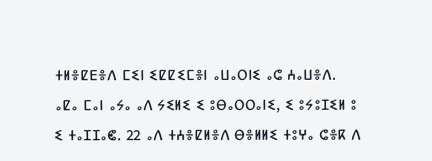ⵜⵍⴻⵇⴹⴻⴷ ⵎⵉⵏ ⵉⵇⵇⵉⵎⴻⵏ ⴰⵡⴰⵔⵏⵉ ⴰⵛ ⵄⴰⵡⴻⴷ. ⴰⵇⴰ ⵎⴰⵏ ⴰⵢⴰ ⴰⴷ ⵢⵉⵍⵉ ⵉ ⵓⴱⴰⵔⵔⴰⵏⵉ, ⵉ ⵓⵢⵓⵊⵉⵍ ⵓ ⵉ ⵜⴰⵊⵊⴰⵞ. 22 ⴰⴷ ⵜⵄⴻⵇⵍⴻⴷ ⴱⴻⵍⵍⵉ ⵜⵓⵖⴰ ⵛⴻⴽ ⴷ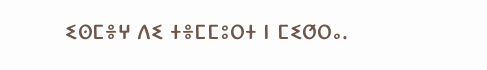ⵉⵙⵎⴻⵖ ⴷⵉ ⵜⴻⵎⵎⵓⵔⵜ ⵏ ⵎⵉⵚⵔⴰ.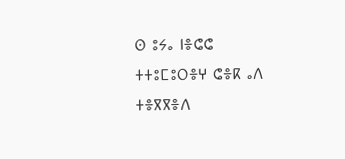ⵙ ⵓⵢⴰ ⵏⴻⵛⵛ ⵜⵜⵓⵎⵓⵔⴻⵖ ⵛⴻⴽ ⴰⴷ ⵜⴻⴳⴳⴻⴷ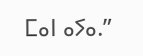ⵎⴰⵏ ⴰⵢⴰ.”